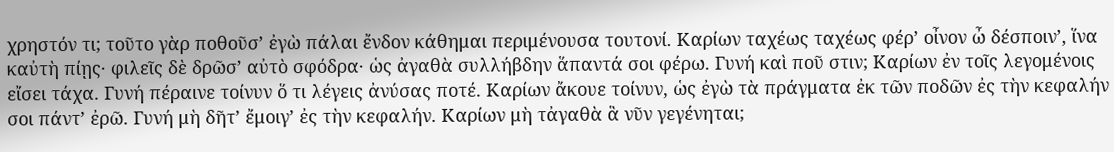χρηστόν τι; τοῦτο γὰρ ποθοῦσʼ ἐγὼ πάλαι ἔνδον κάθημαι περιμένουσα τουτονί. Καρίων ταχέως ταχέως φέρʼ οἶνον ὦ δέσποινʼ, ἵνα καὐτὴ πίῃς· φιλεῖς δὲ δρῶσʼ αὐτὸ σφόδρα· ὡς ἀγαθὰ συλλήβδην ἅπαντά σοι φέρω. Γυνή καὶ ποῦ στιν; Καρίων ἐν τοῖς λεγομένοις εἴσει τάχα. Γυνή πέραινε τοίνυν ὅ τι λέγεις ἀνύσας ποτέ. Καρίων ἄκουε τοίνυν, ὡς ἐγὼ τὰ πράγματα ἐκ τῶν ποδῶν ἐς τὴν κεφαλήν σοι πάντʼ ἐρῶ. Γυνή μὴ δῆτʼ ἔμοιγʼ ἐς τὴν κεφαλήν. Καρίων μὴ τἀγαθὰ ἃ νῦν γεγένηται;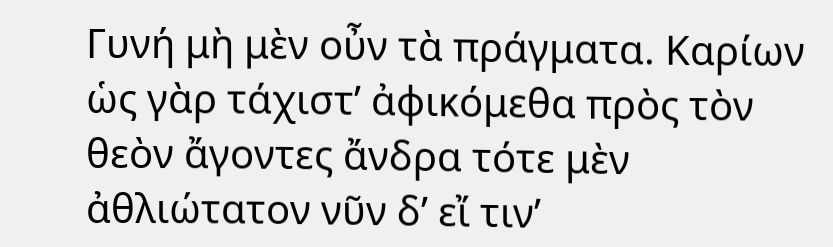Γυνή μὴ μὲν οὖν τὰ πράγματα. Καρίων ὡς γὰρ τάχιστʼ ἀφικόμεθα πρὸς τὸν θεὸν ἄγοντες ἄνδρα τότε μὲν ἀθλιώτατον νῦν δʼ εἴ τινʼ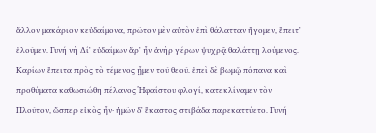ἄλλον μακάριον κεὐδαίμονα, πρῶτον μὲν αὐτὸν ἐπὶ θάλατταν ἤγομεν, ἔπειτʼ ἐλοῦμεν. Γυνή νὴ Δίʼ εὐδαίμων ἄρʼ ἦν ἀνὴρ γέρων ψυχρᾷ θαλάττῃ λούμενος. Καρίων ἔπειτα πρὸς τὸ τέμενος ᾖμεν τοῦ θεοῦ. ἐπεὶ δὲ βωμῷ πόπανα καὶ προθύματα καθωσιώθη πέλανος Ἡφαίστου φλογί, κατεκλίναμεν τὸν Πλοῦτον, ὥσπερ εἰκὸς ἦν· ἡμῶν δʼ ἕκαστος στιβάδα παρεκαττύετο. Γυνή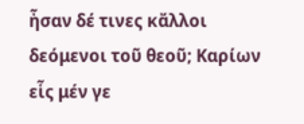ἦσαν δέ τινες κἄλλοι δεόμενοι τοῦ θεοῦ; Καρίων εἷς μέν γε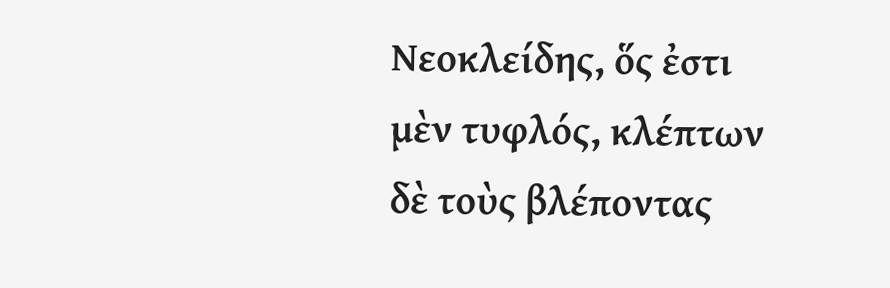Νεοκλείδης, ὅς ἐστι μὲν τυφλός, κλέπτων δὲ τοὺς βλέποντας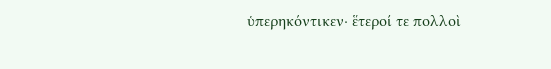ὑπερηκόντικεν· ἕτεροί τε πολλοὶ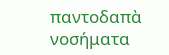παντοδαπὰ νοσήματα